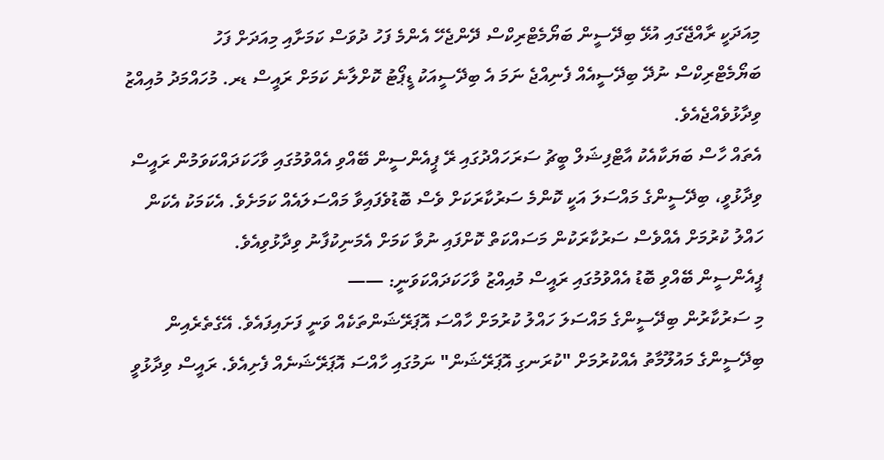މިއަދަކީ ރާއްޖޭގައި އުޅޭ ބިދޭސީން ބަޔޯމެޓްރިކްސް ދޭންޖެހޭ އެންމެ ފަހު ދުވަސް ކަމަށާއި މިއަދަށް ފަހު ބަޔޯމެޓްރިކްސް ނުދޭ ބިދޭސީއެއް ފެނިއްޖެ ނަމަ އެ ބިދޭސީއަކު ޑީޕޯޓު ކޮށްލާނެ ކަމަށް ރައީސް ޑރ. މުހައްމަދު މުއިއްޒު ވިދާޅުވެއްޖެއެވެ.
އެތައް ހާސް ބަޔަކާއެކު އާޓްފިޝަލް ބީޗު ސަރަހައްދުގައި ރޭ ޕީއެންސީން ބޭއްވި އެއްވުމުގައި ވާހަކަދައްކަވަމުން ރައީސް ވިދާޅުވީ، ބިދޭސީންގެ މައްސަލަ އަކީ ކޮންމެ ސަރުކާރަކަށް ވެސް ބޮޑުވެފައިވާ މައްސަލައެއް ކަމަށެވެ. އެކަމަކު އެކަން ހައްލު ކުރުމަށް އެއްވެސް ސަރުކާރަކުން މަސައްކަތް ކޮށްފައި ނުވާ ކަމަށް އެމަނިކުފާނު ވިދާޅުވިއެވެ.
ޕީއެންސީން ބޭއްވި ބޮޑު އެއްވުމުގައި ރައީސް މުއިއްޒު ވާހަކަދައްކަވަނީ: ——
މި ސަރުކާރުން ބިދޭސީންގެ މައްސަލަ ހައްލު ކުރުމަށް ހާއްސަ އޮޕަރޭޝަންތަކެއް ވަނީ ފަށައިފައެވެ. އޭގެތެރެއިން ބިދޭސީންގެ މައުލޫމާތު އެއްކުރުމަށް "ކުރަނގި އޮޕަރޭޝަން" ނަމުގައި ހާއްސަ އޮޕަރޭޝަނެއް ފެށިއެވެ. ރައީސް ވިދާޅުވީ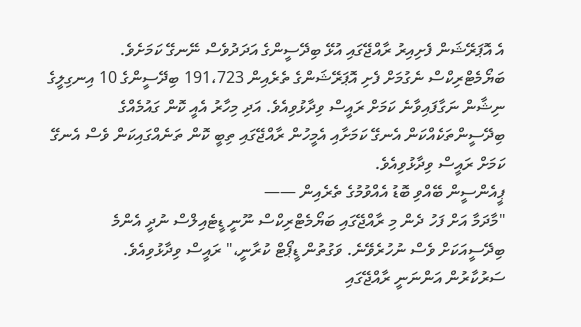އެ އޮޕަރޭޝަން ފެށިއިރު ރާއްޖޭގައި އުޅޭ ބިދޭސީންގެ އަދަދުވެސް ނޭނގޭ ކަމަށެވެ.
ބަޔޯމެޓްރިކްސް ނެގުމަށް ފެށި އޮޕަރޭޝަންގެ ތެރެއިން 191،723 ބިދޭސީންގެ 10 އިނގިލީގެ ނިޝާން ނަގާފައިވާނެ ކަމަށް ރައީސް ވިދާޅުވިއެވެ. އަދި މިހާރު އެއީ ކޮން ގައުމެއްގެ ބިދޭސީންތަކެއްކަން އެނގޭ ކަމަށާއި އެމީހުން ރާއްޖޭގައި ތިބީ ކޮން ތަނެއްގައިކަން ވެސް އެނގޭ ކަމަށް ރައީސް ވިދާޅުވިއެވެ.
ޕީއެންސީން ބޭއްވި ބޮޑު އެއްވުމުގެ ތެރެއިން ——
"މާދަމާ އަށް ފަހު ދެން މި ރާއްޖޭގައި ބަޔޯމެޓްރިކްސް ނޫނީ ޑީޓެއިލްސް ނުދީ އެންމެ ބިދޭސީއަކަށް ވެސް ނުހުރެވޭނެ. ވަގުތުން ޑީޕޯޓް ކުރާނީ،" ރައީސް ވިދާޅުވިއެވެ.
ސަރުކާރުން އަންނަނީ ރާއްޖޭގައި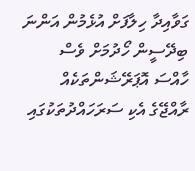ގަވާއިދާ ހިލާފަށް އުޅެމުން އަންނަ ބިދޭސީން ހޯދުމަށް ވެސް ހާއްސަ އޮޕަރޭޝަންތަކެއް ރާއްޖޭގެ އެކި ސަރަހައްދުތަކުގައި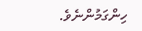ހިންގަމުންނެވެ.